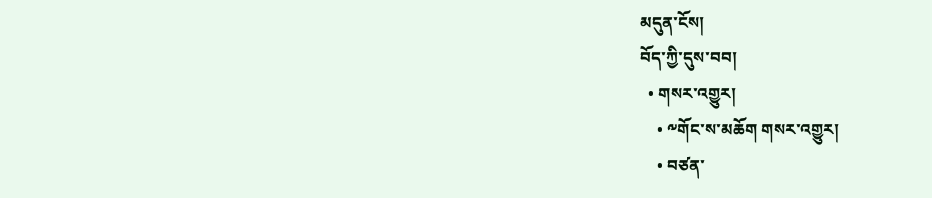མདུན་ངོས།
བོད་ཀྱི་དུས་བབ།
  • གསར་འགྱུར།
    • ༸གོང་ས་མཆོག གསར་འགྱུར།
    • བཙན་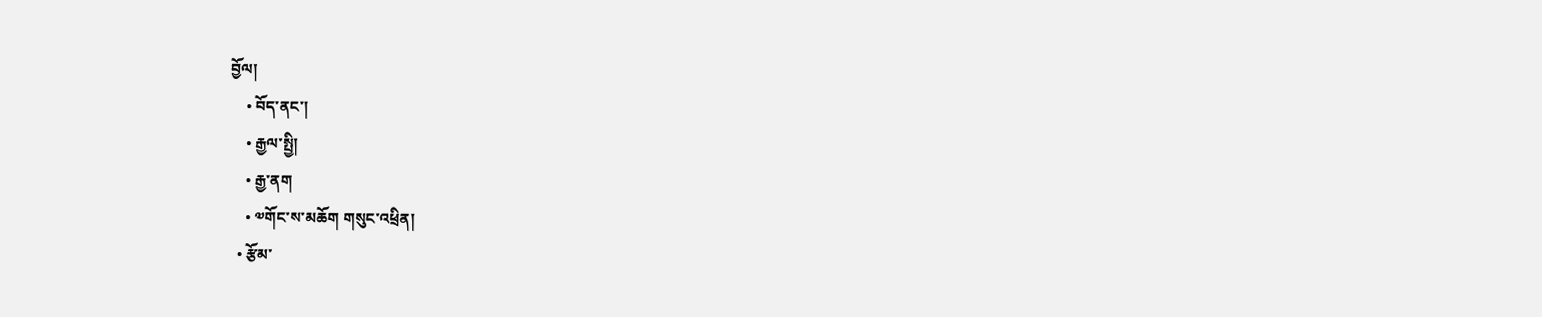བྱོལ།
    • བོད་ནང་།
    • རྒྱལ་སྤྱི།
    • རྒྱ་ནག
    • ༧གོང་ས་མཆོག གསུང་འཕྲིན།
  • རྩོམ་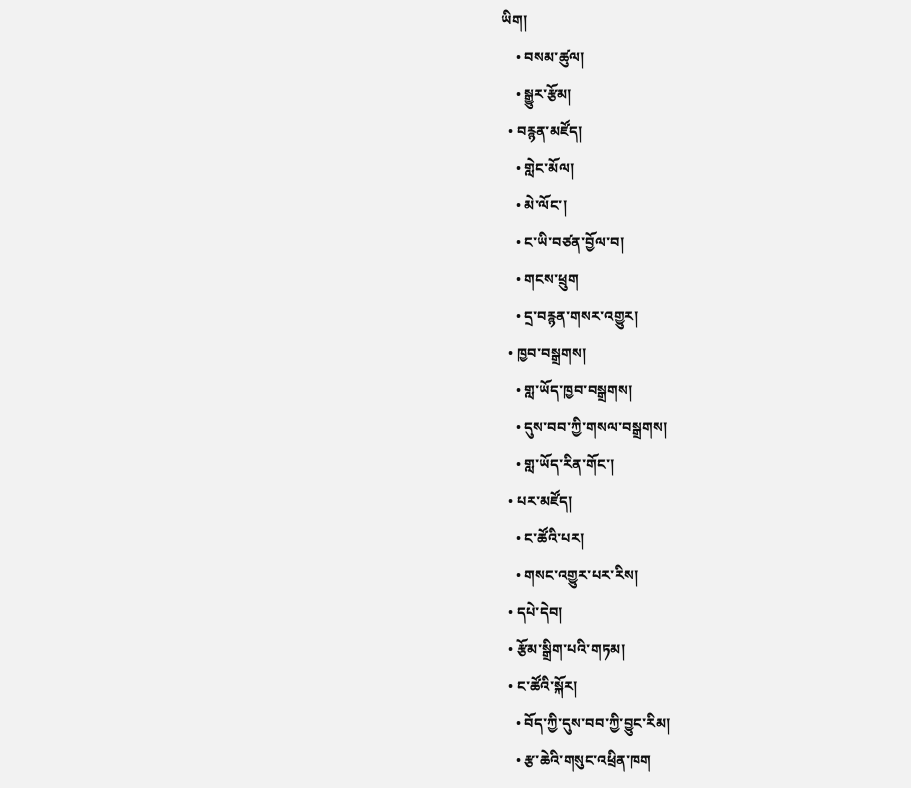ཡིག།
    • བསམ་ཚུལ།
    • སྒྱུར་རྩོམ།
  • བརྙན་མཛོད།
    • གླེང་མོལ།
    • མེ་ལོང་།
    • ང་ཡི་བཙན་བྱོལ་བ།
    • གངས་ཕྲུག
    • དྲ་བརྙན་གསར་འགྱུར།
  • ཁྱབ་བསྒྲགས།
    • གླ་ཡོད་ཁྱབ་བསྒྲགས།
    • དུས་བབ་ཀྱི་གསལ་བསྒྲགས།
    • གླ་ཡོད་རིན་གོང་།
  • པར་མཛོད།
    • ང་ཚོའི་པར།
    • གསང་འགྱུར་པར་རིས།
  • དཔེ་དེབ།
  • རྩོམ་སྒྲིག་པའི་གཏམ།
  • ང་ཚོའི་སྐོར།
    • བོད་ཀྱི་དུས་བབ་ཀྱི་བྱུང་རིམ།
    • རྩ་ཆེའི་གསུང་འཕྲིན་ཁག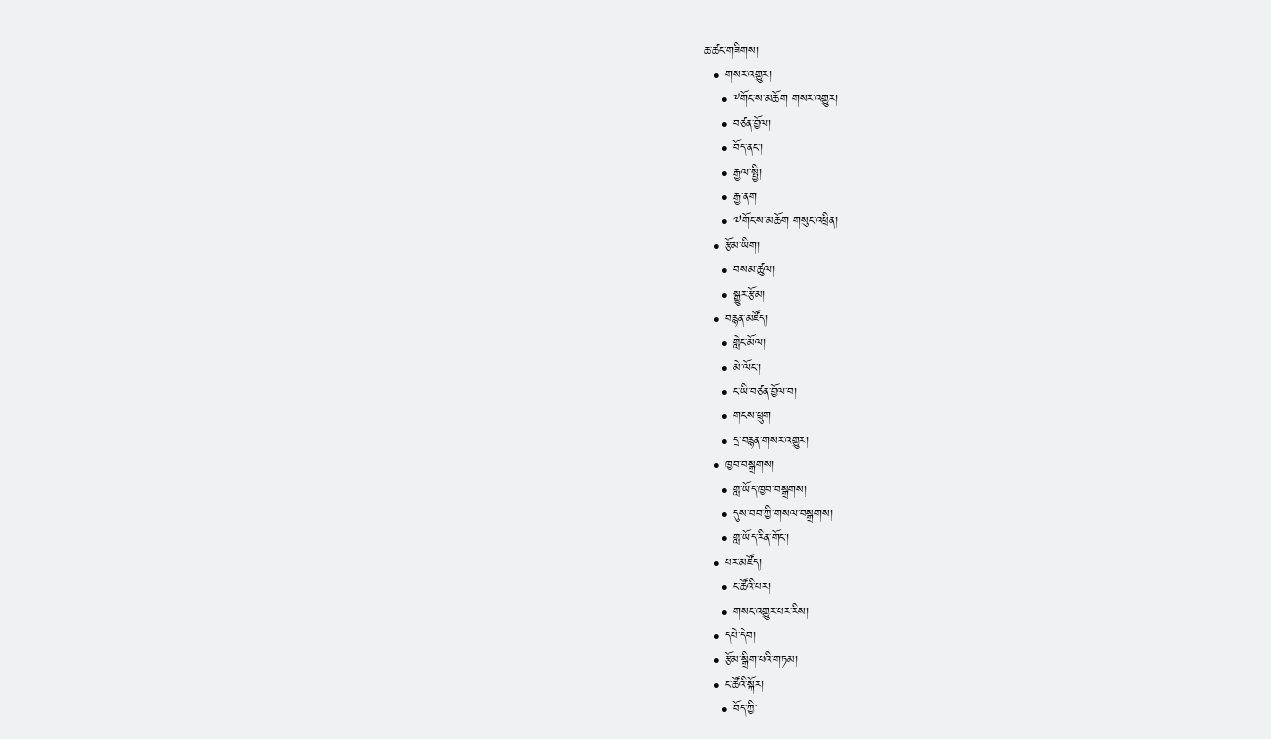ཆ་ཚང་གཟིགས།
  • གསར་འགྱུར།
    • ༸གོང་ས་མཆོག གསར་འགྱུར།
    • བཙན་བྱོལ།
    • བོད་ནང་།
    • རྒྱལ་སྤྱི།
    • རྒྱ་ནག
    • ༧གོང་ས་མཆོག གསུང་འཕྲིན།
  • རྩོམ་ཡིག།
    • བསམ་ཚུལ།
    • སྒྱུར་རྩོམ།
  • བརྙན་མཛོད།
    • གླེང་མོལ།
    • མེ་ལོང་།
    • ང་ཡི་བཙན་བྱོལ་བ།
    • གངས་ཕྲུག
    • དྲ་བརྙན་གསར་འགྱུར།
  • ཁྱབ་བསྒྲགས།
    • གླ་ཡོད་ཁྱབ་བསྒྲགས།
    • དུས་བབ་ཀྱི་གསལ་བསྒྲགས།
    • གླ་ཡོད་རིན་གོང་།
  • པར་མཛོད།
    • ང་ཚོའི་པར།
    • གསང་འགྱུར་པར་རིས།
  • དཔེ་དེབ།
  • རྩོམ་སྒྲིག་པའི་གཏམ།
  • ང་ཚོའི་སྐོར།
    • བོད་ཀྱི་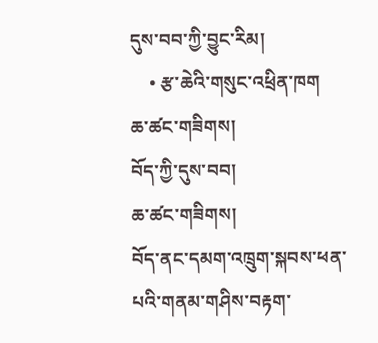དུས་བབ་ཀྱི་བྱུང་རིམ།
    • རྩ་ཆེའི་གསུང་འཕྲིན་ཁག
ཆ་ཚང་གཟིགས།
བོད་ཀྱི་དུས་བབ།
ཆ་ཚང་གཟིགས།
བོད་ནང་དམག་འཁྲུག་སྐབས་ཕན་པའི་གནམ་གཤིས་བརྟག་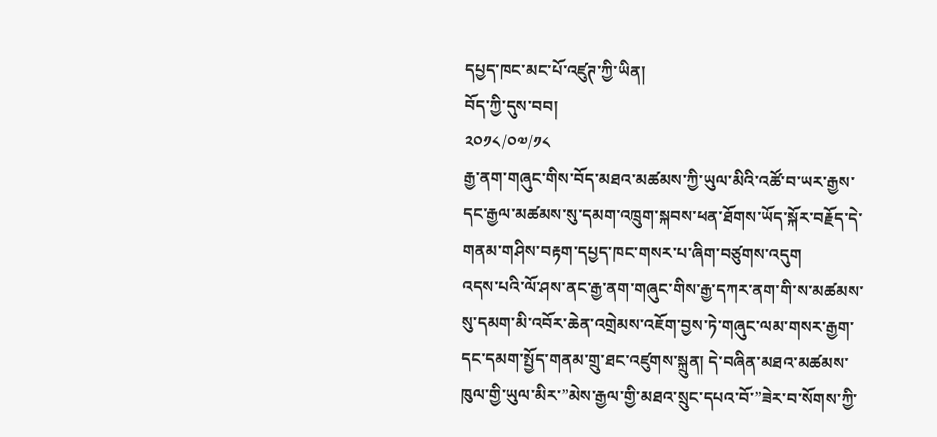དཔྱད་ཁང་མང་པོ་འཛུཊ་ཀྱི་ཡིན།
བོད་ཀྱི་དུས་བབ།
༢༠༡༨/༠༧/༡༨
རྒྱ་ནག་གཞུང་གིས་བོད་མཐའ་མཚམས་ཀྱི་ཡུལ་མིའི་འཚོ་བ་ཡར་རྒྱས་དང་རྒྱལ་མཚམས་སུ་དམག་འཁྲུག་སྐབས་ཕན་ཐོགས་ཡོད་སྐོར་བརྗོད་དེ་གནམ་གཤིས་བརྟག་དཔྱད་ཁང་གསར་པ་ཞིག་བཙུགས་འདུག
འདས་པའི་ལོ་ཤས་ནང་རྒྱ་ནག་གཞུང་གིས་རྒྱ་དཀར་ནག་གི་ས་མཚམས་སུ་དམག་མི་འབོར་ཆེན་འགྲེམས་འཇོག་བྱས་ཏེ་གཞུང་ལམ་གསར་རྒྱག་དང་དམག་སྤྱོད་གནམ་གྲུ་ཐང་འཛུགས་སྐྲུན། དེ་བཞིན་མཐའ་མཚམས་ཁུལ་གྱི་ཡུལ་མིར་”མེས་རྒྱལ་གྱི་མཐའ་སྲུང་དཔའ་བོ་”ཟེར་བ་སོགས་ཀྱི་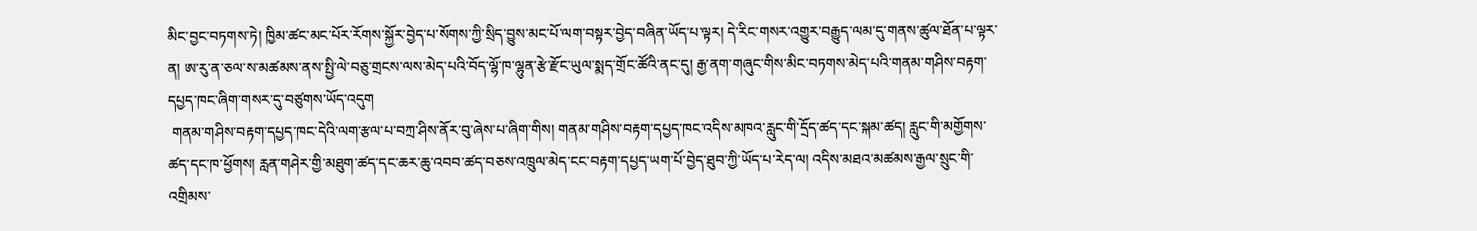མིང་བྱང་བཏགས་ཏེ། ཁྱིམ་ཚང་མང་པོར་རོགས་སྐྱོར་བྱེད་པ་སོགས་ཀྱི་སྲིད་བྱུས་མང་པོ་ལག་བསྟར་བྱེད་བཞིན་ཡོད་པ་ལྟར། དེ་རིང་གསར་འགྱུར་བརྒྱུད་ལམ་དུ་གནས་ཚུལ་ཐོན་པ་ལྟར་ན། ཨ་རུ་ན་ཅལ་ས་མཚམས་ནས་སྤྱི་ལེ་བཅུ་གྲངས་ལས་མེད་པའི་བོད་ལྷོ་ཁ་ལྷུན་རྩེ་རྫོང་ཡུལ་སྨད་གྲོང་ཚོའི་ནང་དུ། རྒྱ་ནག་གཞུང་གིས་མིང་བཏགས་མེད་པའི་གནམ་གཤིས་བརྟག་དཔྱད་ཁང་ཞིག་གསར་དུ་བཙུགས་ཡོད་འདུག
 གནམ་གཤིས་བརྟག་དཔྱད་ཁང་དེའི་ལག་རྩལ་པ་བཀྲ་ཤིས་ནོར་བུ་ཞེས་པ་ཞིག་གིས། གནམ་གཤིས་བརྟག་དཔྱད་ཁང་འདིས་མཁའ་རླུང་གི་དྲོད་ཚད་དང་སྐམ་ཚད། རླུང་གི་མགྱོགས་ཚད་དང་ཁ་ཕྱོགས། རླན་གཤེར་གྱི་མཐུག་ཚད་དང་ཆར་ཆུ་འབབ་ཚད་བཅས་འཁྲུལ་མེད་ངང་བརྟག་དཔྱད་ཡག་པོ་བྱེད་ཐུབ་ཀྱི་ཡོད་པ་རེད་ལ། འདིས་མཐའ་མཚམས་རྒྱལ་སྲུང་གི་འགྲིམས་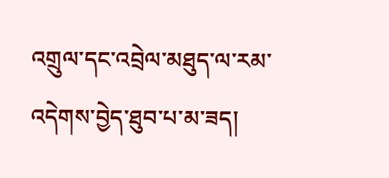འགྲུལ་དང་འབྲེལ་མཐུད་ལ་རམ་འདེགས་བྱེད་ཐུབ་པ་མ་ཟད།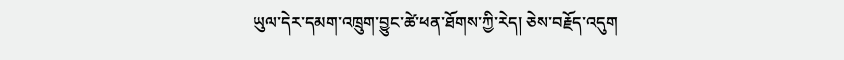ཡུལ་དེར་དམག་འཁྲུག་བྱུང་ཚེ་ཕན་ཐོགས་ཀྱི་རེད། ཅེས་བརྗོད་འདུག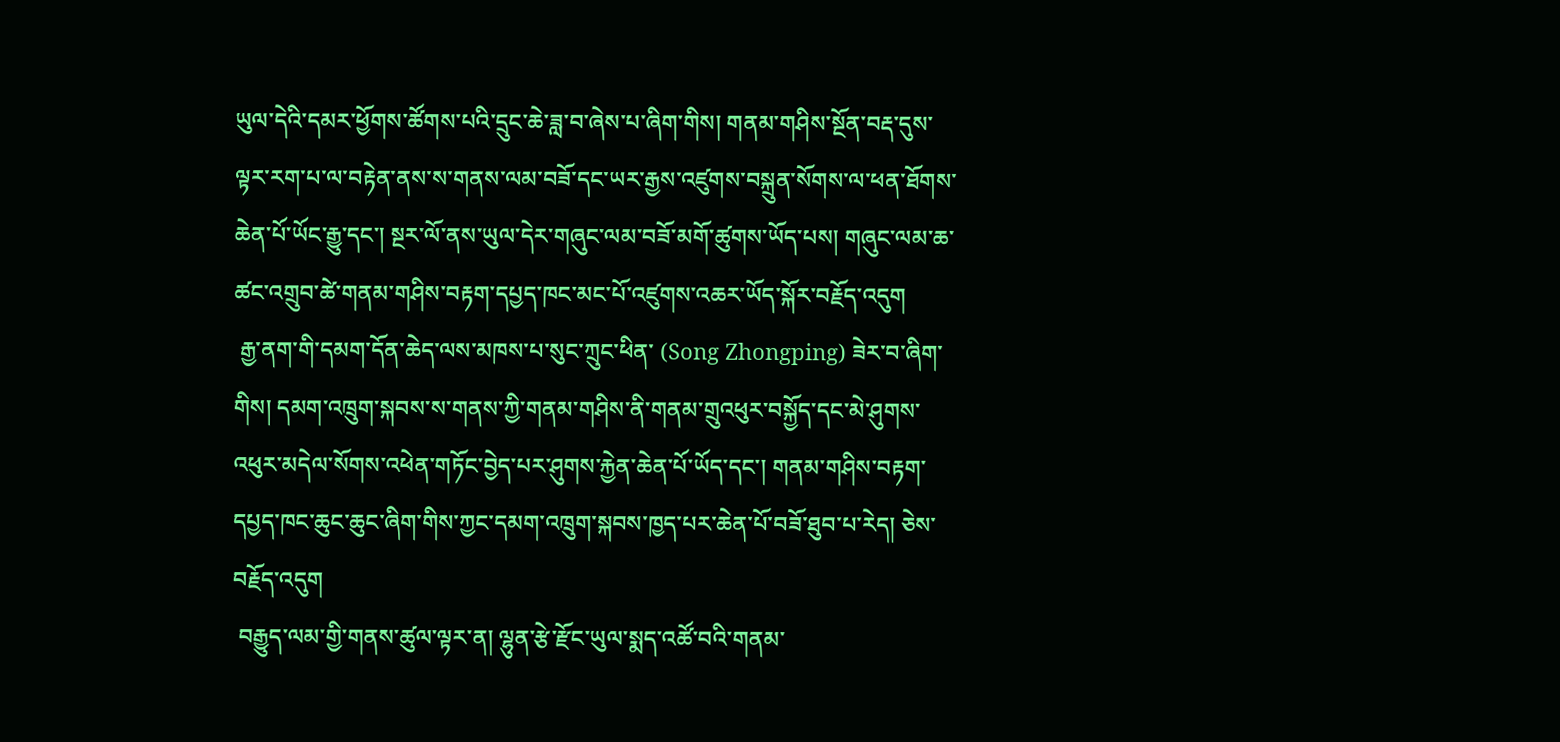ཡུལ་དེའི་དམར་ཕྱོགས་ཚོགས་པའི་དྲུང་ཆེ་ཟླ་བ་ཞེས་པ་ཞིག་གིས། གནམ་གཤིས་སྔོན་བརྡ་དུས་ལྟར་རག་པ་ལ་བརྟེན་ནས་ས་གནས་ལམ་བཟོ་དང་ཡར་རྒྱས་འཛུགས་བསྐྲུན་སོགས་ལ་ཕན་ཐོགས་ཆེན་པོ་ཡོང་རྒྱུ་དང་། སྔར་ལོ་ནས་ཡུལ་དེར་གཞུང་ལམ་བཟོ་མགོ་ཚུགས་ཡོད་པས། གཞུང་ལམ་ཆ་ཚང་འགྲུབ་ཚེ་གནམ་གཤིས་བརྟག་དཔྱད་ཁང་མང་པོ་འཛུགས་འཆར་ཡོད་སྐོར་བརྗོད་འདུག
 རྒྱ་ནག་གི་དམག་དོན་ཆེད་ལས་མཁས་པ་སུང་ཀྲུང་ཕིན་ (Song Zhongping) ཟེར་བ་ཞིག་གིས། དམག་འཁྲུག་སྐབས་ས་གནས་ཀྱི་གནམ་གཤིས་ནི་གནམ་གྲུའཕུར་བསྐྱོད་དང་མེ་ཤུགས་འཕུར་མདེལ་སོགས་འཕེན་གཏོང་བྱེད་པར་ཤུགས་རྐྱེན་ཆེན་པོ་ཡོད་དང་། གནམ་གཤིས་བརྟག་དཔྱད་ཁང་ཆུང་ཆུང་ཞིག་གིས་ཀྱང་དམག་འཁྲུག་སྐབས་ཁྱད་པར་ཆེན་པོ་བཟོ་ཐུབ་པ་རེད། ཅེས་བརྗོད་འདུག
 བརྒྱུད་ལམ་གྱི་གནས་ཚུལ་ལྟར་ན། ལྷུན་རྩེ་རྫོང་ཡུལ་སྨད་འཚོ་བའི་གནམ་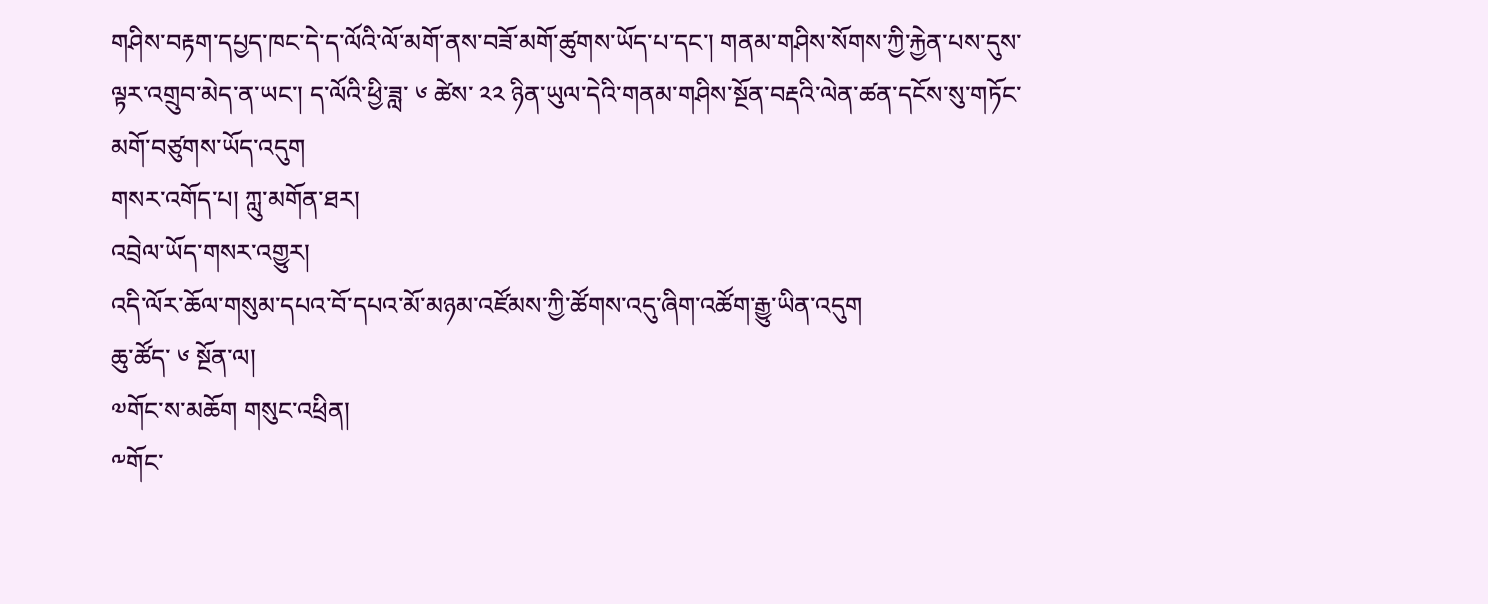གཤིས་བརྟག་དཔྱད་ཁང་དེ་ད་ལོའི་ལོ་མགོ་ནས་བཟོ་མགོ་ཚུགས་ཡོད་པ་དང་། གནམ་གཤིས་སོགས་ཀྱི་རྐྱེན་པས་དུས་ལྟར་འགྲུབ་མེད་ན་ཡང་། ད་ལོའི་ཕྱི་ཟླ་ ༦ ཚེས་ ༢༢ ཉིན་ཡུལ་དེའི་གནམ་གཤིས་སྔོན་བརྡའི་ལེན་ཚན་དངོས་སུ་གཏོང་མགོ་བཙུགས་ཡོད་འདུག
གསར་འགོད་པ། ཀླུ་མགོན་ཐར།
འབྲེལ་ཡོད་གསར་འགྱུར།
འདི་ལོར་ཆོལ་གསུམ་དཔའ་བོ་དཔའ་མོ་མཉམ་འཛོམས་ཀྱི་ཚོགས་འདུ་ཞིག་འཚོག་རྒྱུ་ཡིན་འདུག
ཆུ་ཚོད་ ༦ སྔོན་ལ།
༧གོང་ས་མཆོག གསུང་འཕྲིན།
༸གོང་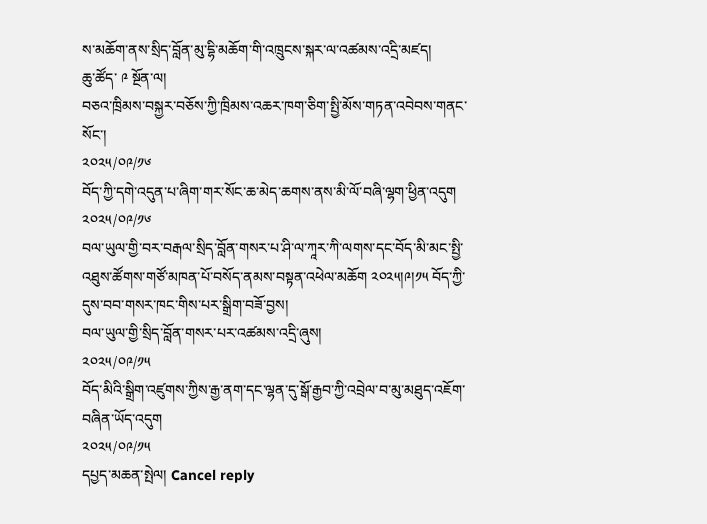ས་མཆོག་ནས་སྲིད་བློན་མུ་དྷི་མཆོག་གི་འཁྲུངས་སྐར་ལ་འཚམས་འདྲི་མཛད།
ཆུ་ཚོད་ ༩ སྔོན་ལ།
བཅའ་ཁྲིམས་བསྐྱར་བཅོས་ཀྱི་ཁྲིམས་འཆར་ཁག་ཅིག་སྤྱི་མོས་གཏན་འབེབས་གནང་སོང་།
༢༠༢༥/༠༩/༡༦
བོད་ཀྱི་དགེ་འདུན་པ་ཞིག་གར་སོང་ཆ་མེད་ཆགས་ནས་མི་ལོ་བཞི་ལྷག་ཕྱིན་འདུག
༢༠༢༥/༠༩/༡༦
བལ་ཡུལ་གྱི་བར་བརྒལ་སྲིད་བློན་གསར་པ་ཤི་ལ་ཀཱར་ཀི་ལགས་དང་བོད་མི་མང་སྤྱི་འཐུས་ཚོགས་གཙོ་མཁན་པོ་བསོད་ནམས་བསྟན་འཕེལ་མཆོག ༢༠༢༥།༩།༡༥ བོད་ཀྱི་དུས་བབ་གསར་ཁང་གིས་པར་སྒྲིག་བཟོ་བྱས།
བལ་ཡུལ་གྱི་སྲིད་བློན་གསར་པར་འཚམས་འདྲི་ཞུས།
༢༠༢༥/༠༩/༡༥
བོད་མིའི་སྒྲིག་འཛུགས་ཀྱིས་རྒྱ་ནག་དང་ལྷན་དུ་སྒོ་རྒྱབ་ཀྱི་འབྲེལ་བ་མུ་མཐུད་འཇོག་བཞིན་ཡོད་འདུག
༢༠༢༥/༠༩/༡༥
དཔྱད་མཆན་སྤེལ། Cancel reply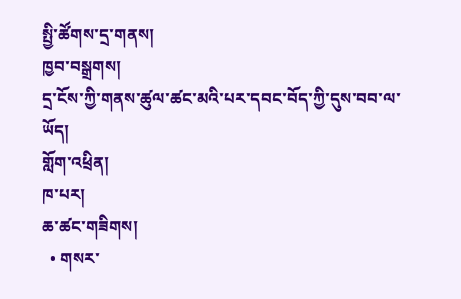སྤྱི་ཚོགས་དྲ་གནས།
ཁྱབ་བསྒྲགས།
དྲ་ངོས་ཀྱི་གནས་ཚུལ་ཚང་མའི་པར་དབང་བོད་ཀྱི་དུས་བབ་ལ་ཡོད།
གློག་འཕྲིན།
ཁ་པར།
ཆ་ཚང་གཟིགས།
  • གསར་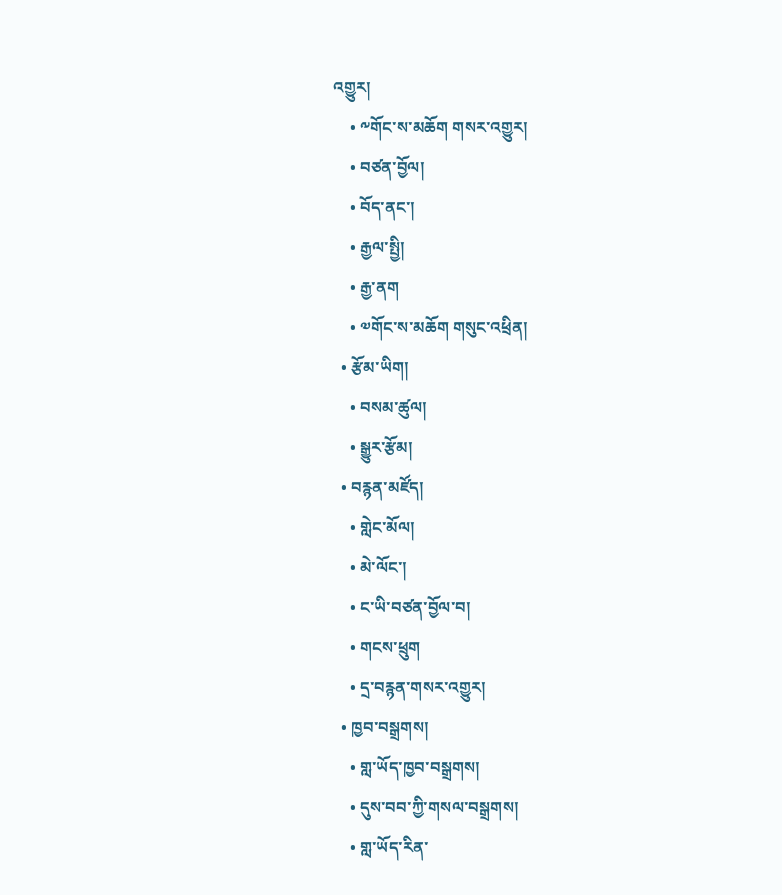འགྱུར།
    • ༸གོང་ས་མཆོག གསར་འགྱུར།
    • བཙན་བྱོལ།
    • བོད་ནང་།
    • རྒྱལ་སྤྱི།
    • རྒྱ་ནག
    • ༧གོང་ས་མཆོག གསུང་འཕྲིན།
  • རྩོམ་ཡིག།
    • བསམ་ཚུལ།
    • སྒྱུར་རྩོམ།
  • བརྙན་མཛོད།
    • གླེང་མོལ།
    • མེ་ལོང་།
    • ང་ཡི་བཙན་བྱོལ་བ།
    • གངས་ཕྲུག
    • དྲ་བརྙན་གསར་འགྱུར།
  • ཁྱབ་བསྒྲགས།
    • གླ་ཡོད་ཁྱབ་བསྒྲགས།
    • དུས་བབ་ཀྱི་གསལ་བསྒྲགས།
    • གླ་ཡོད་རིན་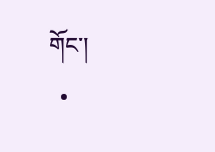གོང་།
  •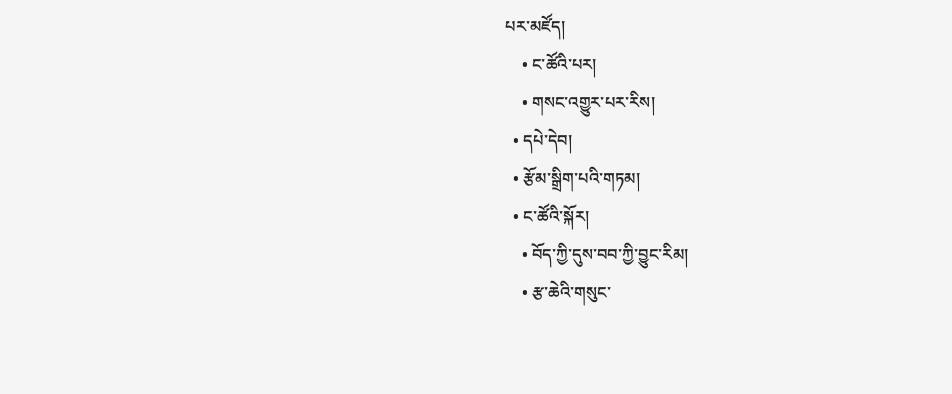པར་མཛོད།
    • ང་ཚོའི་པར།
    • གསང་འགྱུར་པར་རིས།
  • དཔེ་དེབ།
  • རྩོམ་སྒྲིག་པའི་གཏམ།
  • ང་ཚོའི་སྐོར།
    • བོད་ཀྱི་དུས་བབ་ཀྱི་བྱུང་རིམ།
    • རྩ་ཆེའི་གསུང་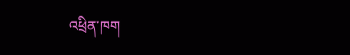འཕྲིན་ཁག